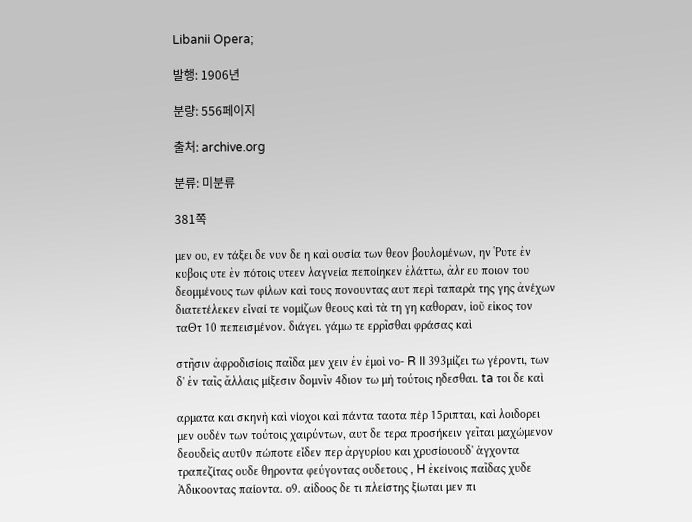Libanii Opera;

발행: 1906년

분량: 556페이지

출처: archive.org

분류: 미분류

381쪽

μεν ου, εν τάξει δε νυν δε η καὶ ουσία των θεον βουλομένων, ην Ῥυτε ἐν κυβοις υτε ἐν πότοις υτεεν λαγνεία πεποίηκεν ἐλάττω, ἀλr ευ ποιον του δεομμένους των φίλων καὶ τους πονουντας αυτ περὶ ταπαρὰ της γης ἀνέχων διατετέλεκεν εἶναί τε νομίζων θεους καὶ τὰ τη γη καθοραν, ἰοῦ εἰκος τον ταΘτ 10 πεπεισμένον. διάγει. γάμω τε ερρῖσθαι φράσας καὶ

στῆσιν ἀφροδισίοις παῖδα μεν χειν ἐν ἐμοὶ νο- R II 393μίζει τω γέροντι, των δ' ἐν ταῖς ἄλλαις μίξεσιν δομνῖν 4διον τω μὴ τούτοις ηδεσθαι. ta τοι δε καὶ

αρματα και σκηνὴ καὶ νίοχοι καὶ πάντα ταοτα πέρ 15ριπται, καὶ λοιδορει μεν ουδέν των τούτοις χαιρύντων, αυτ δε τερα προσήκειν γεῖται μαχώμενον δεουδεὶς αυτ0ν πώποτε εἶδεν περ ἀργυρίου και χρυσίουουδ' ἁγχοντα τραπεζίτας ουδε θηροντα φεύγοντας ουδετους , H ἐκείνοις παῖδας χυδε Ἀδικοοντας παίοντα. ο9. αἰδοος δε τι πλείστης ξίωται μεν πι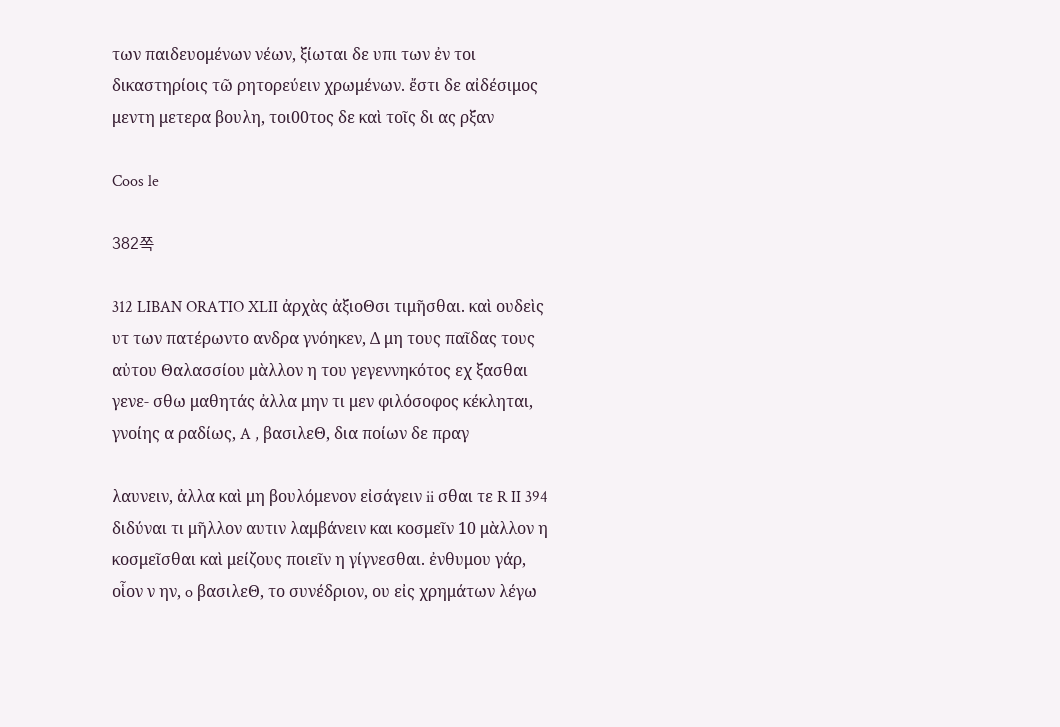των παιδευομένων νέων, ξίωται δε υπι των ἐν τοι δικαστηρίοις τῶ ρητορεύειν χρωμένων. ἔστι δε αἰδέσιμος μεντη μετερα βουλη, τοι00τος δε καὶ τοῖς δι ας ρξαν

Coos le

382쪽

312 LIBAN ORATIO XLII ἀρχὰς ἀξιοΘσι τιμῆσθαι. καὶ ουδεὶς υτ των πατέρωντο ανδρα γνόηκεν, Δ μη τους παῖδας τους αὐτου Θαλασσίου μὰλλον η του γεγεννηκότος εχ ξασθαι γενε- σθω μαθητάς ἀλλα μην τι μεν φιλόσοφος κέκληται, γνοίης α ραδίως, A , βασιλεΘ, δια ποίων δε πραγ

λαυνειν, ἀλλα καὶ μη βουλόμενον εἰσάγειν ii σθαι τε R II 394 διδύναι τι μῆλλον αυτιν λαμβάνειν και κοσμεῖν 10 μὰλλον η κοσμεῖσθαι καὶ μείζους ποιεῖν η γίγνεσθαι. ἐνθυμου γάρ, οἷον ν ην, o βασιλεΘ, το συνέδριον, ου εἰς χρημάτων λέγω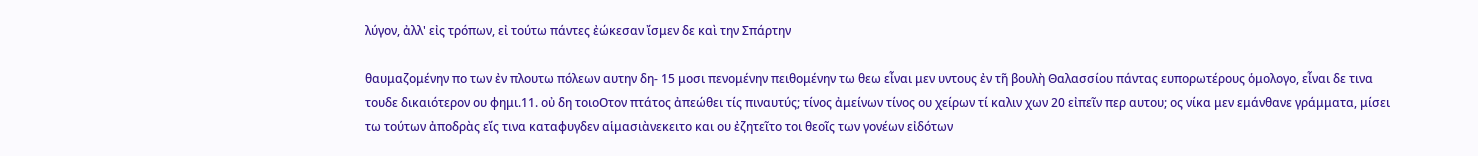λύγον, ἀλλ' εἰς τρόπων, εἰ τούτω πάντες ἐώκεσαν ἴσμεν δε καὶ την Σπάρτην

θαυμαζομένην πο των ἐν πλουτω πόλεων αυτην δη- 15 μοσι πενομένην πειθομένην τω θεω εἶναι μεν υντους ἐν τῆ βουλὴ Θαλασσίου πάντας ευπορωτέρους ὁμολογο, εἶναι δε τινα τουδε δικαιότερον ου φημι.11. οὐ δη τοιοOτον πτάτος ἀπεώθει τίς πιναυτύς; τίνος ἀμείνων τίνος ου χείρων τί καλιν χων 20 εἰπεῖν περ αυτου; ος νίκα μεν εμάνθανε γράμματα, μίσει τω τούτων ἀποδρὰς εἴς τινα καταφυγδεν αἱμασιὰνεκειτο και ου ἐζητεῖτο τοι θεοῖς των γονέων εἰδότων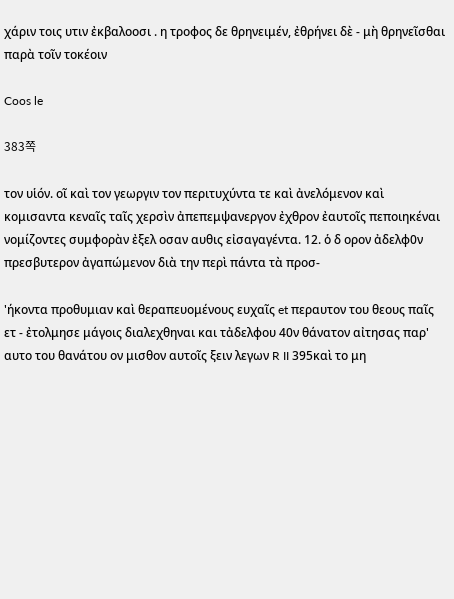χάριν τοις υτιν ἐκβαλοοσι . η τροφος δε θρηνειμέν, ἐθρήνει δὲ - μὴ θρηνεῖσθαι παρὰ τοῖν τοκέοιν

Coos le

383쪽

τον υἱόν. οῖ καὶ τον γεωργιν τον περιτυχύντα τε καὶ ἀνελόμενον καὶ κομισαντα κεναῖς ταῖς χερσὶν ἀπεπεμψανεργον ἐχθρον ἐαυτοῖς πεποιηκέναι νομίζοντες συμφορὰν ἐξελ οσαν αυθις εἰσαγαγέντα. 12. ὁ δ ορον ἀδελφ0ν πρεσβυτερον ἀγαπώμενον διὰ την περὶ πάντα τὰ προσ-

'ήκοντα προθυμιαν καὶ θεραπευομένους ευχαῖς et περαυτον του θεους παῖς ετ - ἐτολμησε μάγοις διαλεχθηναι και τἀδελφου 40ν θάνατον αἰτησας παρ' αυτο του θανάτου ον μισθον αυτοῖς ξειν λεγων R II 395καὶ το μη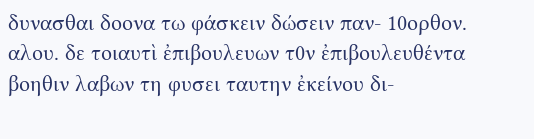δυνασθαι δοονα τω φάσκειν δώσειν παν- 10ορθον. αλου. δε τοιαυτὶ ἐπιβουλευων τ0ν ἐπιβουλευθέντα βοηθιν λαβων τη φυσει ταυτην ἐκείνου δι-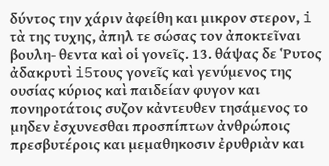δύντος την χάριν ἀφείθη και μικρον στερον, i τὰ της τυχης, ἀπηλ τε σώσας τον ἀποκτεῖναι βουλη- θεντα καὶ οἱ γονεῖς. 13. θάψας δε Ῥυτος ἀδακρυτὶ i5τους γονεῖς καὶ γενύμενος της ουσίας κύριος καὶ παιδείαν φυγον και πονηροτάτοις συζον κἀντευθεν τησάμενος το μηδεν ἐσχυνεσθαι προσπίπτων ἀνθρώποις πρεσβυτέροις και μεμαθηκοσιν ἐρυθριὰν και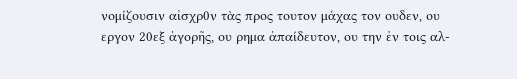νομίζουσιν αἰσχρ0ν τὰς προς τουτον μάχας τον ουδεν, ου εργον 20εξ ἀγορῆς, ου ρημα ἀπαίδευτον, ου την ἐν τοις αλ-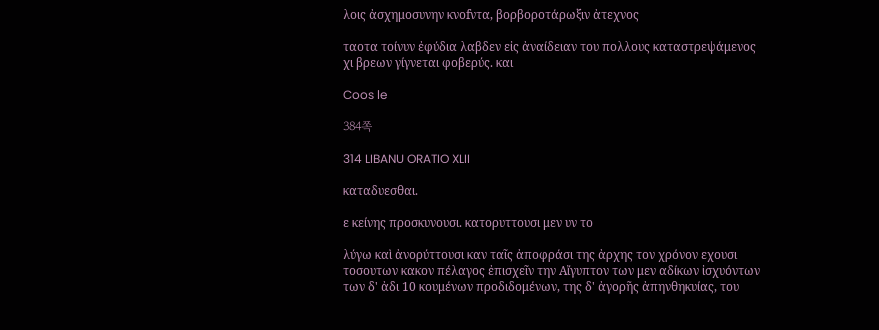λοις ἀσχημοσυνην κνοfντα, βορβοροτάρωξιν ἀτεχνος

ταοτα τοίνυν ἐφύδια λαβδεν εἰς ἀναίδειαν του πολλους καταστρεψάμενος χι βρεων γίγνεται φοβερύς. και

Coos le

384쪽

314 LIBANU ORATIO XLII

καταδυεσθαι.

ε κείνης προσκυνουσι. κατορυττουσι μεν υν το

λύγω καὶ ἀνορύττουσι καν ταῖς ἀποφράσι της ἀρχης τον χρόνον εχουσι τοσουτων κακον πέλαγος ἐπισχεῖν την Αἴγυπτον των μεν αδίκων ἰσχυόντων των δ' ἀδι 10 κουμένων προδιδομένων, της δ' ἀγορῆς ἀπηνθηκυίας, του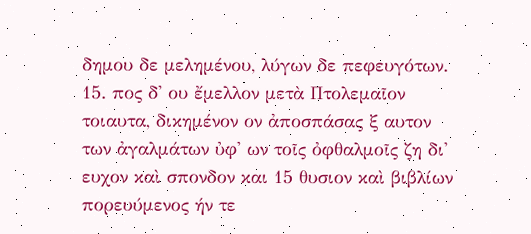δημου δε μελημένου, λύγων δε πεφευγότων. 15. πος δ' ου ἔμελλον μετὰ Πτολεμαῖον τοιαυτα, δικημένον ον ἀποσπάσας ξ αυτον των ἀγαλμάτων ὐφ' ων τοῖς ὀφθαλμοῖς ζη δι' ευχον καὶ σπονδον και 15 θυσιον καὶ βιβλίων πορευύμενος ήν τε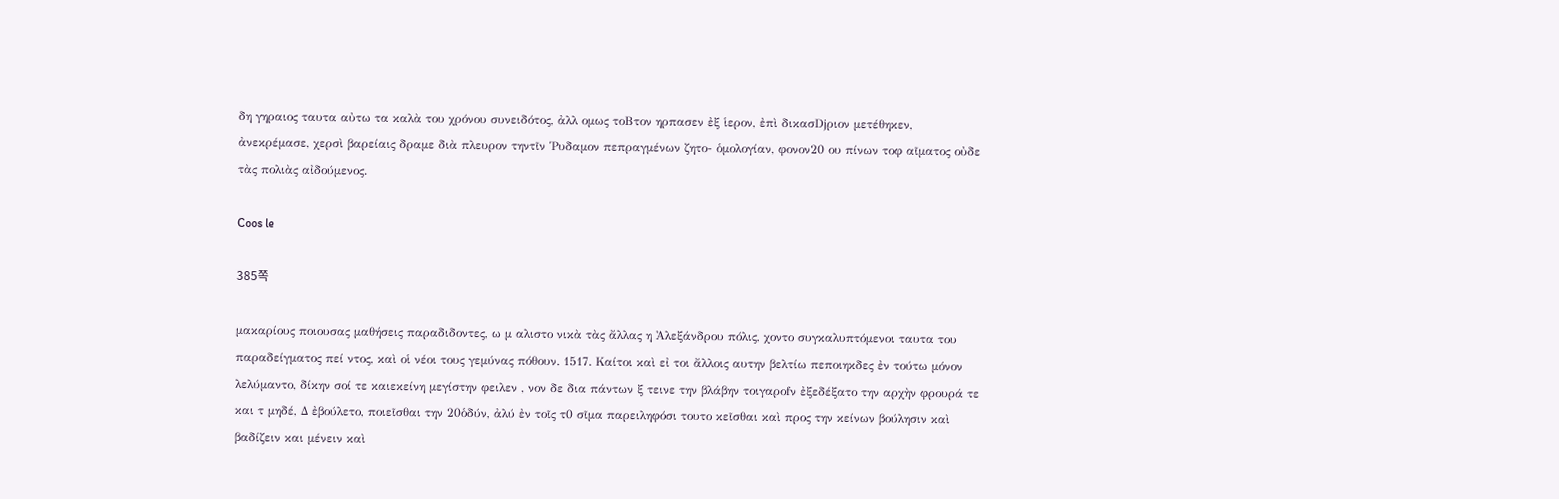δη γηραιος ταυτα αὐτω τα καλὰ του χρόνου συνειδότος, ἀλλ ομως τοBτον ηρπασεν ἐξ ἱερον, ἐπὶ δικασDjριον μετέθηκεν, ἀνεκρέμασε, χερσὶ βαρείαις δραμε διὰ πλευρον τηντῖν Ῥυδαμον πεπραγμένων ζητο- ὁμολογίαν, φονον20 ου πίνων τοφ αῖματος οὐδε τὰς πολιὰς αἰδούμενος.

Coos le

385쪽

μακαρίους ποιουσας μαθήσεις παραδιδοντες, ω μ αλιστο νικὰ τὰς ἄλλας η Ἀλεξάνδρου πόλις, χοντο συγκαλυπτόμενοι ταυτα του παραδείγματος πεί ντος, καὶ οἱ νέοι τους γεμύνας πόθουν. 1517. Καίτοι καὶ εἰ τοι ἄλλοις αυτην βελτίω πεποιηκδες ἐν τούτω μόνον λελύμαντο, δίκην σοί τε καιεκείνη μεγίστην φειλεν , νον δε δια πάντων ξ τεινε την βλάβην τοιγαροfν ἐξεδέξατο την αρχὴν φρουρά τε και τ μηδέ, Δ ἐβούλετο, ποιεῖσθαι την 20ὁδύν, ἀλύ ἐν τοῖς τ0 σῖμα παρειληφόσι τουτο κεῖσθαι καὶ προς την κείνων βούλησιν καὶ βαδίζειν και μένειν καὶ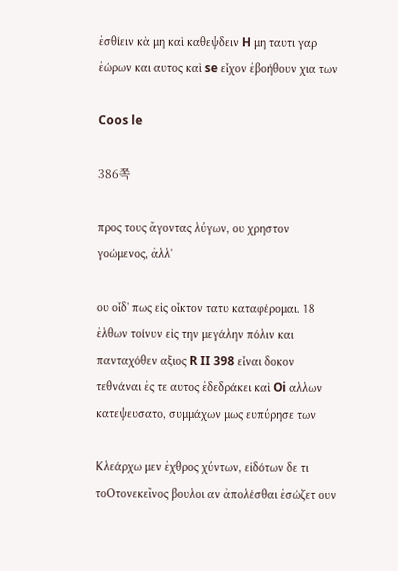ἐσθίειν κὰ μη καὶ καθεψδειν H μη ταυτι γαρ ἐώρων και αυτος καὶ se εἶχον ἐβοήθουν χια των

Coos le

386쪽

προς τους ἄγοντας λύγων, ου χρηστον γοώμενος, ἀλλ'

ου οἶδ' πως εἰς οἶκτον τατυ καταφέρομαι. 18 ἐλθων τοίνυν εἰς την μεγάλην πόλιν και πανταχόθεν αξιος R II 398 εἶναι δοκον τεθνάναι ἐς τε αυτος ἐδεδράκει καὶ Oi αλλων κατεψευσατο, συμμάχων μως ευπύρησε των

Κλεάρχω μεν ἐχθρος χύντων, εἰδότων δε τι τοOτονεκεῖνος βουλοι αν ἀπολέσθαι ἐσώζετ ουν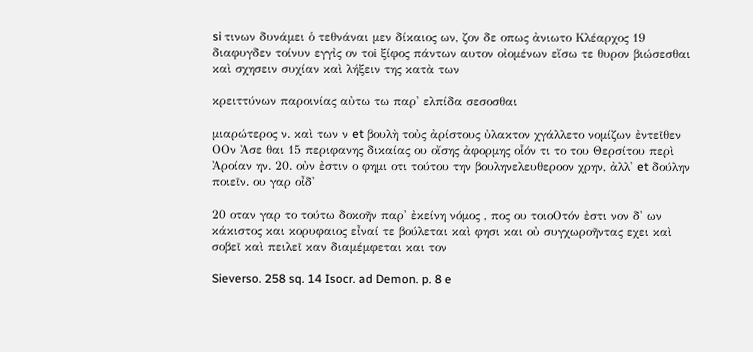si τινων δυνάμει ὁ τεθνάναι μεν δίκαιος ων, ζον δε οπως ἀνιωτο Κλέαρχος 19 διαφυγδεν τοίνυν εγγἰς ον τοi ξίφος πάντων αυτον οἰομένων εἴσω τε θυρον βιώσεσθαι καὶ σχησειν συχίαν καὶ λήξειν της κατὰ των

κρειττύνων παροινίας αὐτω τω παρ' ελπίδα σεσοσθαι

μιαρώτερος ν. καὶ των ν et βουλὴ τοὐς ἀρίστους ὐλακτον χγάλλετο νομίζων ἐντεῖθεν OOν Ἀσε θαι 15 περιφανης δικαίας ου οἴσης ἀφορμης οἷόν τι το του Θερσίτου περὶ Ἀροίαν ην. 20. οὐν ἐστιν ο φημι οτι τούτου την βουληνελευθεροον χρην, ἀλλ' et δούλην ποιεῖν. ου γαρ οἶδ'

20 οταν γαρ το τούτω δοκοῆν παρ' ἐκείνη νόμος , πος ου τοιοOτόν ἐστι νον δ' ων κάκιστος και κορυφαιος εἶναί τε βούλεται καὶ φησι και οὐ συγχωροῆντας εχει καὶ σοβεῖ καὶ πειλεῖ καν διαμέμφεται και τον

Sieverso. 258 sq. 14 Isocr. ad Demon. p. 8 e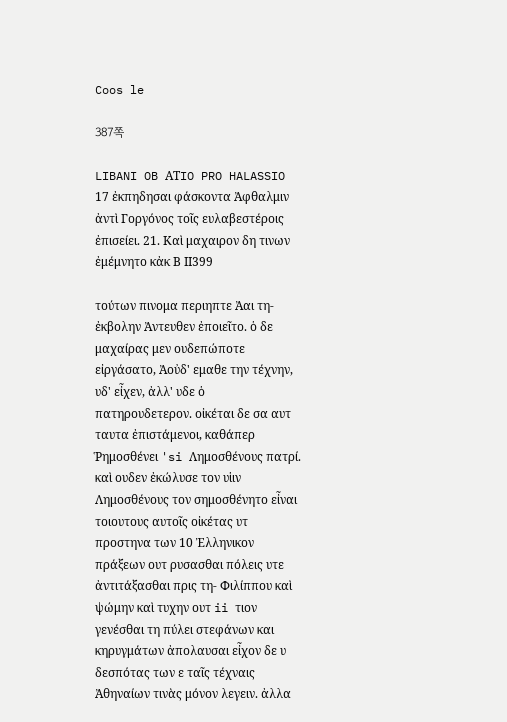Coos le

387쪽

LIBANI OB ΑΤIO PRO HALASSIO 17 ἐκπηδησαι φάσκοντα Ἀφθαλμιν ἀντὶ Γοργόνος τοῖς ευλαβεστέροις ἐπισείει. 21. Καὶ μαχαιρον δη τινων ἐμέμνητο κἀκ Β ΙΙ399

τούτων πινομα περιηπτε Ἀαι τη- ἐκβολην Ἀντευθεν ἐποιεῖτο. ὁ δε μαχαίρας μεν ουδεπώποτε εἰργάσατο, Ἀοὐδ' εμαθε την τέχνην, υδ' εἶχεν, ἀλλ' υδε ὁ πατηρουδετερον. οἰκέται δε σα αυτ ταυτα ἐπιστάμενοι, καθάπερ Ῥημοσθένει 'si Λημοσθένους πατρί. καὶ ουδεν ἐκώλυσε τον υἱιν Λημοσθένους τον σημοσθένητο εἶναι τοιουτους αυτοῖς οἰκέτας υτ προστηνα των 10 Ἐλληνικον πράξεων ουτ ρυσασθαι πόλεις υτε ἀντιτάξασθαι πρις τη- Φιλίππου καὶ ψώμην καὶ τυχην ουτ ii τιον γενέσθαι τη πύλει στεφάνων και κηρυγμάτων ἀπολαυσαι εἶχον δε υ δεσπότας των ε ταῖς τέχναις Ἀθηναίων τινὰς μόνον λεγειν. ἀλλα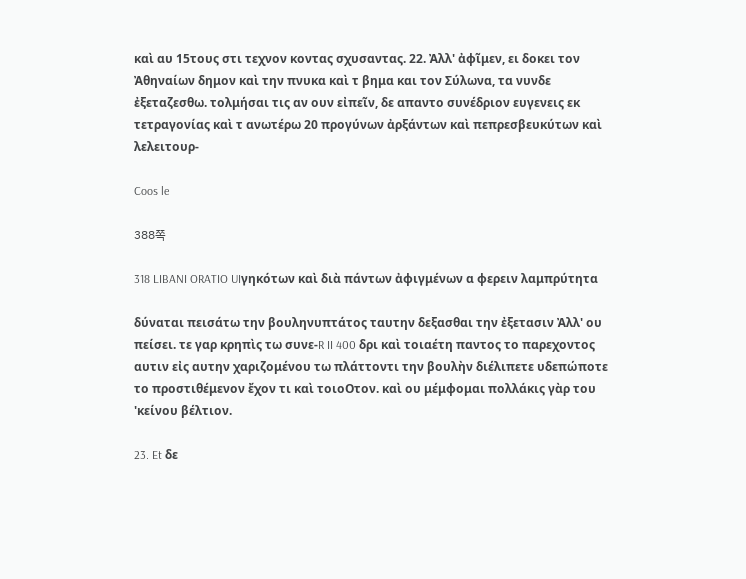καὶ αυ 15τους στι τεχνον κοντας σχυσαντας. 22. Ἀλλ' ἀφῖμεν, ει δοκει τον Ἀθηναίων δημον καὶ την πνυκα καὶ τ βημα και τον Σύλωνα, τα νυνδε ἐξεταζεσθω. τολμήσαι τις αν ουν εἰπεῖν, δε απαντο συνέδριον ευγενεις εκ τετραγονίας καὶ τ ανωτέρω 20 προγύνων ἀρξάντων καὶ πεπρεσβευκύτων καὶ λελειτουρ-

Coos le

388쪽

318 LIBANI ORATIO UIγηκότων καὶ διὰ πάντων ἀφιγμένων α φερειν λαμπρύτητα

δύναται πεισάτω την βουληνυπτάτος ταυτην δεξασθαι την ἐξετασιν Ἀλλ' ου πείσει. τε γαρ κρηπὶς τω συνε-R II 400 δρι καὶ τοιαέτη παντος το παρεχοντος αυτιν εἰς αυτην χαριζομένου τω πλάττοντι την βουλὴν διέλιπετε υδεπώποτε το προστιθέμενον ἔχον τι καὶ τοιοOτον. καὶ ου μέμφομαι πολλάκις γὰρ του 'κείνου βέλτιον.

23. Et δε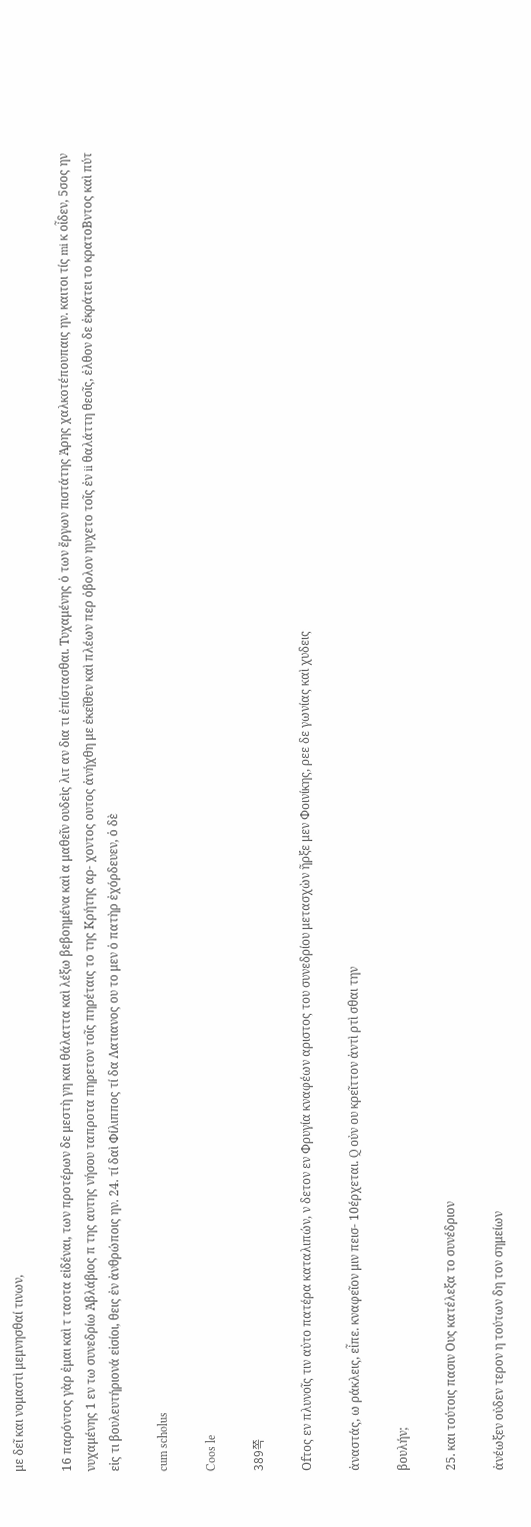με δεῖ και νομαστὶ μεμνησθαί τινων,

16 παρόντος γὰρ ἐμαι καὶ τ ταοτα εἰδέναι, των προτέρων δε μεστὴ γη και θάλαττα καὶ λέξω βεβοημένα καὶ α μαθεῖν ουδεὶς λιτ αν δια τι ἐπίστασθαι. Τυχαμένης ὁ των ἔργων πιστάτης Ἀρης χαλκοτέπουπαις ην. καιτοι τίς mi κ οἶδεν, 5σος ην νυχαμένης 1 εν τω συνεδρίω Ἀβλάβιος π της αυτης νήσου ταπροτα πηρετον τοῖς πηρέταις το της Κρήτης αρ- χοντος ουτος ἀνήχθη με ἐκεῖθεν καὶ πλέων περ ὀβολον ηυχετο τοῖς ἐν ii θαλάττη θεοῖς, ἐλθον δε ἐκράτει το κρατοBντος καὶ πύτ εἰς τι βουλευτήριονά εἰσίοι, θεις ἐν ἀνθρώποις ην. 24. τί δαὶ Φίλιππος τί δα Λατιανος ου το μεν ὁ πατὴρ ἐχόρδευεν, ὁ δὲ

cum scholus

Coos le

389쪽

Ofτος εν πλυνοῖς τιν αὐτο πατέρα καταλιπών, ν δετον εν Φρυγία κναφέων αριστος του συνεδρίου μετασχὼν ῆρξε μεν Φοινίκης, ρεε δε γωνίας καὶ χυδεις

ἀναστάς, ω ράκλεις, εἶπε. κναφεῖον μιν πεισ- 10έρχεται. Q οὐν ου κρεῖττον ἀντὶ ρτὶ σθαι την

βουλήν;

25. και τούτοις πασιν Ους κατέλεξα το συνέδριον

ἀνέωξεν οὐδεν τερον η τούτων δη τον σημείων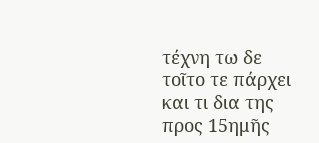τέχνη τω δε τοῖτο τε πάρχει και τι δια της προς 15ημῆς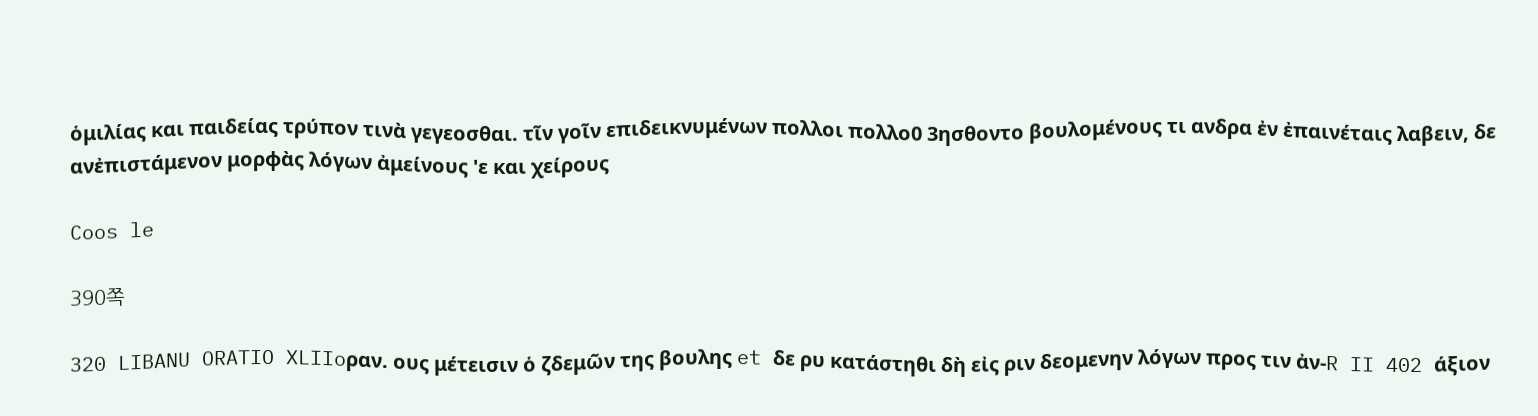ὁμιλίας και παιδείας τρύπον τινὰ γεγεοσθαι. τῖν γοῖν επιδεικνυμένων πολλοι πολλο0 3ησθοντο βουλομένους τι ανδρα ἐν ἐπαινέταις λαβειν, δε ανἐπιστάμενον μορφὰς λόγων ἀμείνους 'ε και χείρους

Coos le

390쪽

320 LIBANU ORATIO XLIIoραν. ους μέτεισιν ὁ ζδεμῶν της βουλης et δε ρυ κατάστηθι δὴ εἰς ριν δεομενην λόγων προς τιν ἀν-R II 402 άξιον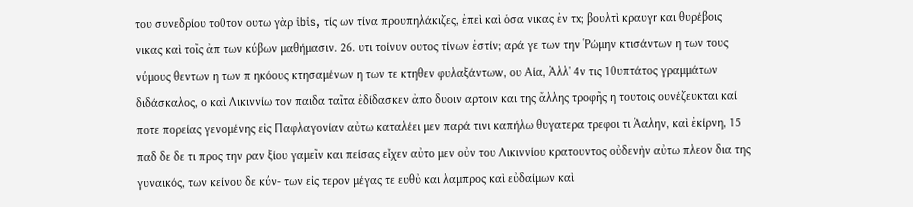του συνεδρίου το0τον ουτω γὰρ ibis, τίς ων τίνα προυπηλάκιζες, ἐπεὶ καὶ ὁσα νικας ἐν τx; βουλτὶ κραυγr και θυρέβοις νικας καὶ τοῖς ἀπ των κύβων μαθήμασιν. 26. υτι τοίνυν ουτος τίνων ἐστίν; αρά γε των την Ῥώμην κτισάντων η των τους νύμους θεντων η των π ηκόους κτησαμένων η των τε κτηθεν φυλαξάντωw, ου Aία, Ἀλλ' 4ν τις 10υπτάτος γραμμάτων διδάσκαλος, ο καὶ Λικιννίω τον παιδα ταῖτα ἐδίδασκεν ἀπο δυοιν αρτοιν και της ἄλλης τροφῆς η τουτοις ουνέζευκται καί ποτε πορείας γενομένης εἰς Παφλαγονίαν αὐτω καταλέει μεν παρά τινι καπήλω θυγατερα τρεφοι τι Ἀαλην, καὶ ἐκίρνη, 15 παδ δε δε τι προς την ραν ξίου γαμεῖν και πείσας εἶχεν αὐτο μεν οὐν του Λικιννίου κρατουντος οὐδενὴν αὐτω πλεον δια της γυναικός, των κείνου δε κύν- των εἰς τερον μέγας τε ευθὐ και λαμπρος καὶ εὐδαίμων καὶ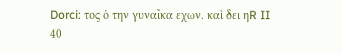Dorci: τος ὁ την γυναῖκα εχων. καὶ δει ηR II 40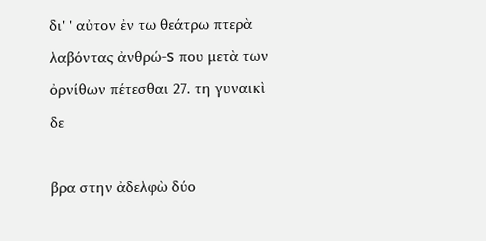δι' ' αὐτον ἐν τω θεάτρω πτερὰ λαβόντας ἀνθρώ-s που μετὰ των ὀρνίθων πέτεσθαι 27. τη γυναικὶ δε

βρα στην ἀδελφὼ δύο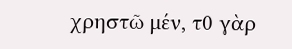χρηστῶ μέν, τ0 γὰρ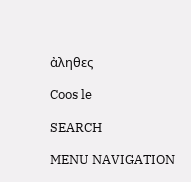ἀληθες

Coos le

SEARCH

MENU NAVIGATION